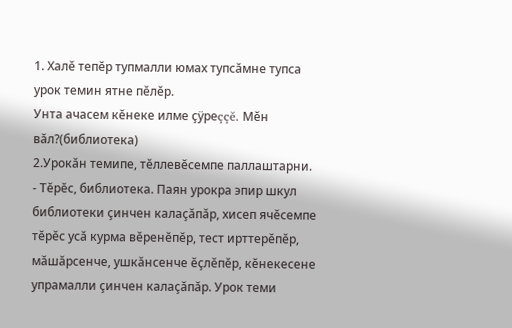1. Халĕ тепĕр тупмалли юмах тупсăмне тупса урок темин ятне пĕлĕр.
Унта ачасем кĕнеке илме çÿреççĕ. Мĕн вăл?(библиотека)
2.Урокăн темипе, тĕллевĕсемпе паллаштарни.
- Тĕрĕс, библиотека. Паян урокра эпир шкул библиотеки çинчен калаçăпăр, хисеп ячĕсемпе тĕрĕс усă курма вĕренĕпĕр, тест ирттерĕпĕр, мăшăрсенче, ушкăнсенче ĕçлĕпĕр, кĕнекесене упрамалли çинчен калаçăпăр. Урок теми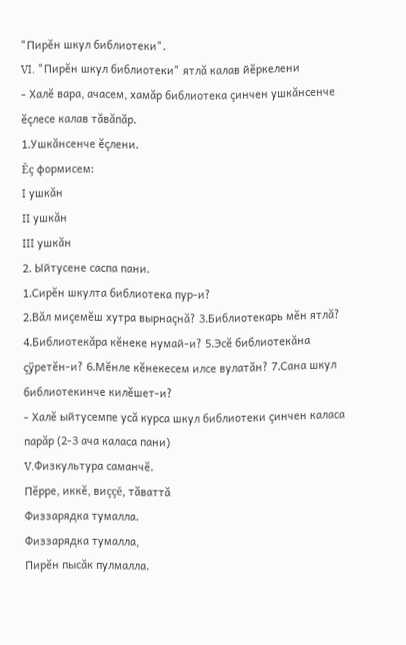"Пирĕн шкул библиотеки".
VI. "Пирĕн шкул библиотеки" ятлă калав йĕркелени
- Халĕ вара, ачасем, хамăр библиотека çинчен ушкăнсенче ĕçлесе калав тăвăпăр.
1.Ушкăнсенче ĕçлени.
Ĕç формисем:
I ушкăн
II ушкăн
III ушкăн
2. Ыйтусене саспа пани.
1.Сирĕн шкулта библиотека пур-и?
2.Вăл миçемĕш хутра вырнаçнă? 3.Библиотекарь мĕн ятлă? 4.Библиотекăра кĕнеке нумай-и? 5.Эсĕ библиотекăна çÿретĕн-и? 6.Мĕнле кĕнекесем илсе вулатăн? 7.Сана шкул библиотекинче килĕшет-и?
- Халĕ ыйтусемпе усă курса шкул библиотеки çинчен каласа парăр (2-3 ача каласа пани)
V.Физкультура саманчĕ.
Пĕрре, иккĕ, виççĕ, тăваттă
Физзарядка тумалла.
Физзарядка тумалла,
Пирĕн пысăк пулмалла.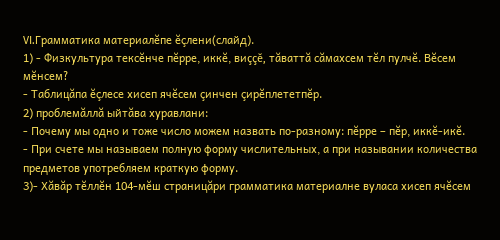VI.Грамматика материалĕпе ĕçлени(слайд).
1) - Физкультура тексĕнче пĕрре, иккĕ, виççĕ, тăваттă сăмахсем тĕл пулчĕ. Вĕсем мĕнсем?
- Таблицăпа ĕçлесе хисеп ячĕсем çинчен çирĕплететпĕр.
2) проблемăллă ыйтăва хуравлани:
- Почему мы одно и тоже число можем назвать по-разному: пĕрре – пĕр, иккĕ-икĕ.
- При счете мы называем полную форму числительных, а при назывании количества предметов употребляем краткую форму.
3)- Хăвăр тĕллĕн 104-мĕш страницăри грамматика материалне вуласа хисеп ячĕсем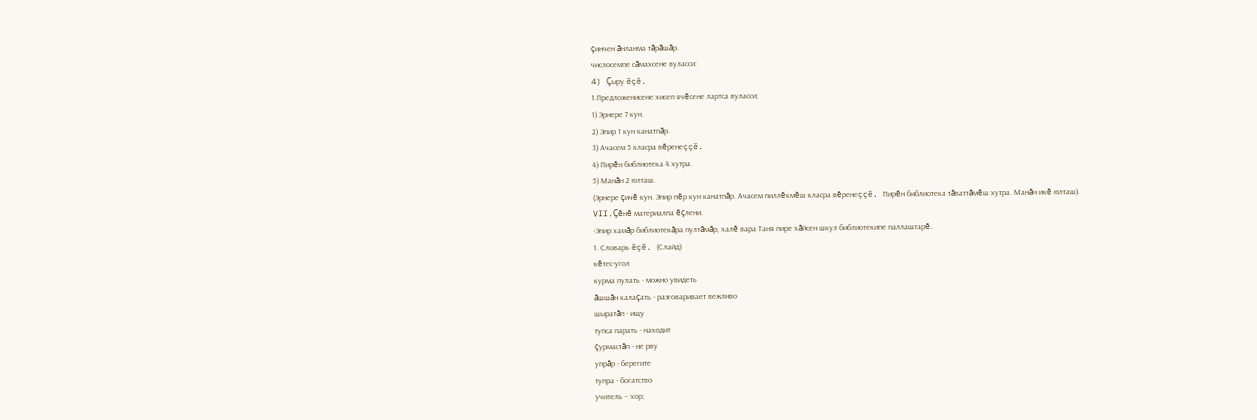çинчен ăнланма тăрăшăр.
числосемпе сăмахсене вуласси:
4) Çыру ĕçĕ.
1.Предложенисене хисеп ячĕсене лартса вуласси;
1) Эрнере 7 кун.
2) Эпир 1 кун канатпăр.
3) Ачасем 5 класра вĕренеççĕ.
4) Пирĕн библиотека 4 хутра.
5) Манăн 2 юлташ.
(Эрнере çичĕ кун. Эпир пĕр кун канатпăр. Ачасем пиллĕкмĕш класра вĕренеççĕ. Пирĕн библиотека тăваттăмĕш хутра. Манăн икĕ юлташ).
VII.Çĕнĕ материалпа ĕçлени.
-Эпир хамăр библиотекăра пултăмăр, халĕ вара Таня пире хăйсен шкул библиотекипе паллаштарĕ.
1. Словарь ĕçĕ. (Слайд)
кĕтес-угол
курма пулать - можно увидеть
ăшшăн калаçать - разговаривает вежливо
шыратăп - ищу
тупса парать - находит
çурмастăп - не рву
упрăр - берегите
тупра - богатство
учитель – хор;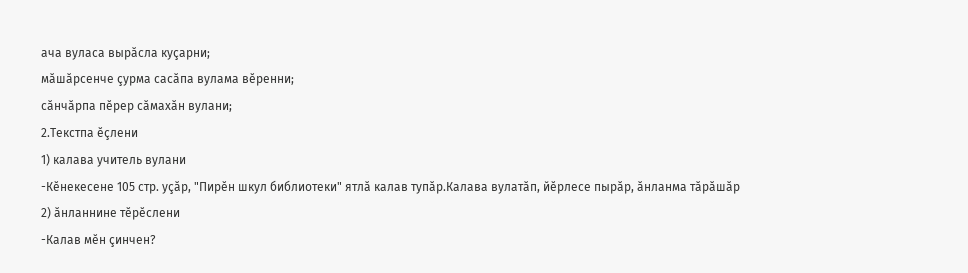ача вуласа вырăсла куçарни;
мăшăрсенче çурма сасăпа вулама вĕренни;
сăнчăрпа пĕрер сăмахăн вулани;
2.Текстпа ĕçлени
1) калава учитель вулани
-Кĕнекесене 105 стр. уçăр, "Пирĕн шкул библиотеки" ятлă калав тупăр.Калава вулатăп, йĕрлесе пырăр, ăнланма тăрăшăр
2) ăнланнине тĕрĕслени
-Калав мĕн çинчен?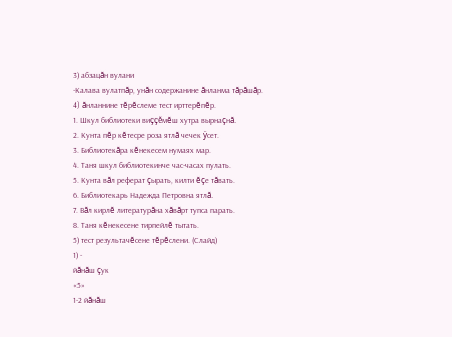3) абзацăн вулани
-Калава вулатпăр, унăн содержанине ăнланма тăрăшăр.
4) ăнланнине тĕрĕслеме тест ирттерĕпĕр.
1. Шкул библиотеки виççĕмĕш хутра вырнаçнă.
2. Кунта пĕр кĕтесре роза ятлă чечек ÿсет.
3. Библиотекăра кĕнекесем нумаях мар.
4. Таня шкул библиотекинче час-часах пулать.
5. Кунта вăл реферат çырать, килти ĕçе тăвать.
6. Библиотекарь Надежда Петровна ятлă.
7. Вăл кирлĕ литературăна хăвăрт тупса парать.
8. Таня кĕнекесене тирпейлĕ тытать.
5) тест результачĕсене тĕрĕслени. (Слайд)
1) -
йăнăш çук
«5»
1-2 йăнăш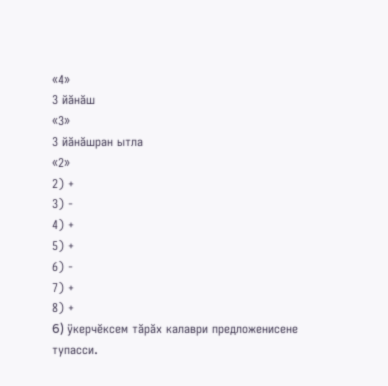«4»
3 йăнăш
«3»
3 йăнăшран ытла
«2»
2) +
3) -
4) +
5) +
6) -
7) +
8) +
6) ÿкерчĕксем тăрăх калаври предложенисене тупасси.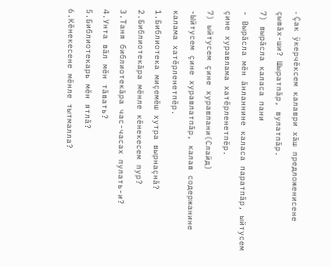- Çак ÿкерчĕксем калаври хăш предложенисене çывăх-ши? Шыратпăр, вулатпăр.
7) вырăсла каласа пани
- Вырăсла мĕн ăнланнине каласа паратпăр, ыйтусем çине хуравлама хатĕрленетпĕр.
7) ыйтусем çине хуравлани(Слайд)
-Ыйтусем çине хуравлатпăр, калав содержанине калама хатĕрленетпĕр.
1.Библиотека миçемĕш хутра вырнаçнă?
2.Библиотекăра мĕнле кĕнекесем пур?
3.Таня библиотекăра час-часах пулать-и?
4.Унта вăл мĕн тăвать?
5.Библиотекарь мĕн ятлă?
6.Кĕнекесене мĕнле тытмалла?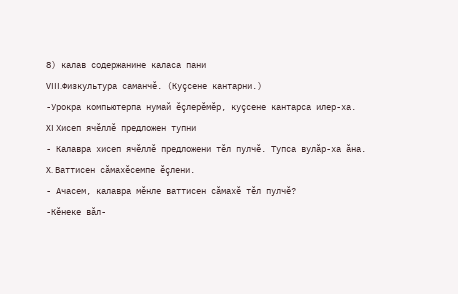8) калав содержанине каласа пани
VIII.Физкультура саманчĕ. (Куçсене кантарни.)
-Урокра компьютерпа нумай ěçлерěмěр, куçсене кантарса илер-ха.
XI Хисеп ячĕллĕ предложен тупни
- Калавра хисеп ячĕллĕ предложени тĕл пулчĕ. Тупса вулăр-ха ăна.
X. Ваттисен сăмахĕсемпе ĕçлени.
- Ачасем, калавра мĕнле ваттисен сăмахĕ тĕл пулчĕ?
-Кĕнеке вăл-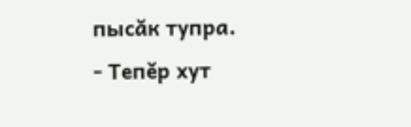пысăк тупра.
- Тепĕр хут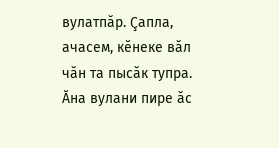вулатпăр. Çапла, ачасем, кĕнеке вăл чăн та пысăк тупра. Ăна вулани пире ăс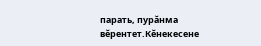парать, пурăнма вĕрентет.Кĕнекесене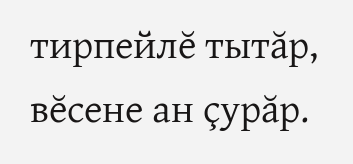тирпейлĕ тытăр, вĕсене ан çурăр.